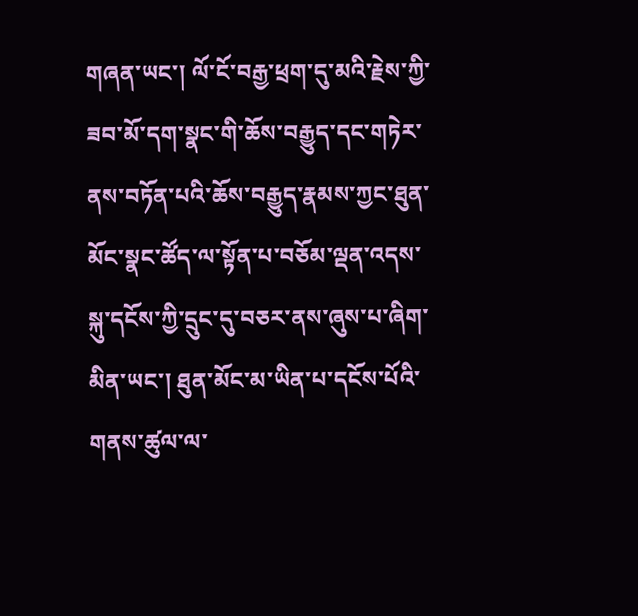གཞན་ཡང་། ལོ་ངོ་བརྒྱ་ཕྲག་དུ་མའི་རྗེས་ཀྱི་ཟབ་མོ་དག་སྣང་གི་ཆོས་བརྒྱུད་དང་གཏེར་ནས་བཏོན་པའི་ཆོས་བརྒྱུད་རྣམས་ཀྱང་ཐུན་མོང་སྣང་ཚོད་ལ་སྟོན་པ་བཅོམ་ལྡན་འདས་སྐུ་དངོས་ཀྱི་དྲུང་དུ་བཅར་ནས་ཞུས་པ་ཞིག་མིན་ཡང་། ཐུན་མོང་མ་ཡིན་པ་དངོས་པོའི་གནས་ཚུལ་ལ་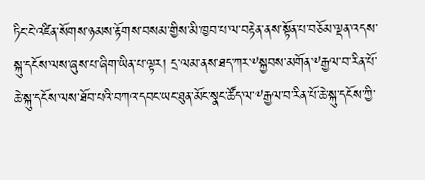ཏིང་ངེ་འཛིན་སོགས་ཉམས་རྟོགས་བསམ་གྱིས་མི་ཁྱབ་པ་ལ་བརྟེན་ནས་སྟོན་པ་བཅོམ་ལྡན་འདས་སྐུ་དངོས་ལས་ཞུས་པ་ཞིག་ཡིན་པ་ལྟར། དྲ་ལམ་ནས་ཐད་ཀར་༸སྐྱབས་མགོན་༸རྒྱལ་བ་རིན་པོ་ཆེ་སྐུ་དངོས་ལས་ཐོབ་པའི་བཀའ་དབང་ཡང་ཐུན་མོང་སྣང་ཚོད་ལ་༸རྒྱལ་བ་རིན་པོ་ཆེ་སྐུ་དངོས་ཀྱི་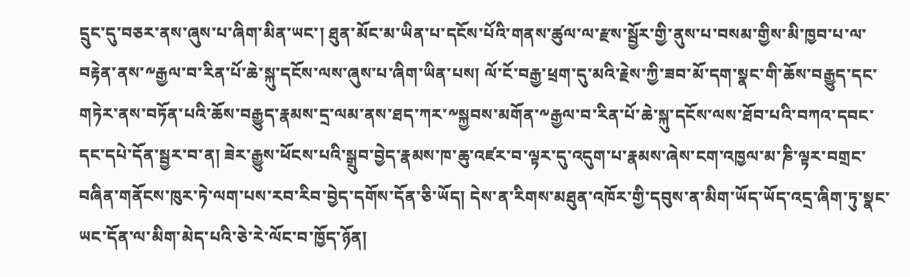དྲུང་དུ་བཅར་ནས་ཞུས་པ་ཞིག་མིན་ཡང་། ཐུན་མོང་མ་ཡིན་པ་དངོས་པོའི་གནས་ཚུལ་ལ་རྫས་སྦྱོར་གྱི་ནུས་པ་བསམ་གྱིས་མི་ཁྱབ་པ་ལ་བརྟེན་ནས་༸རྒྱལ་བ་རིན་པོ་ཆེ་སྐུ་དངོས་ལས་ཞུས་པ་ཞིག་ཡིན་པས། ལོ་ངོ་བརྒྱ་ཕྲག་དུ་མའི་རྗེས་ཀྱི་ཟབ་མོ་དག་སྣང་གི་ཆོས་བརྒྱུད་དང་གཏེར་ནས་བཏོན་པའི་ཆོས་བརྒྱུད་རྣམས་དྲ་ལམ་ནས་ཐད་ཀར་༸སྐྱབས་མགོན་༸རྒྱལ་བ་རིན་པོ་ཆེ་སྐུ་དངོས་ལས་ཐོབ་པའི་བཀའ་དབང་དང་དཔེ་དོན་སྦྱར་བ་ན། ཟེར་རྒྱུས་ཕོངས་པའི་སྒྲུབ་བྱེད་རྣམས་ཁ་ཆུ་འཛར་བ་ལྟར་དུ་འདུག་པ་རྣམས་ཞེས་ངག་འཁྱལ་མ་ཎི་ལྟར་བགྲང་བཞིན་གནོངས་ཁུར་ཏེ་ལག་པས་རབ་རིབ་བྱེད་དགོས་དོན་ཅི་ཡོད། དེས་ན་རིགས་མཐུན་འཁོར་གྱི་དབུས་ན་མིག་ཡོད་ཡོད་འདྲ་ཞིག་ཏུ་སྣང་ཡང་དོན་ལ་མིག་མེད་པའི་ཅེ་རེ་ལོང་བ་ཁྱོད་ཉོན།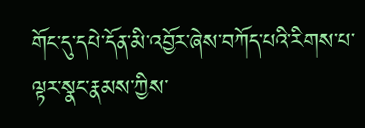གོང་དུ་དཔེ་དོན་མི་འབྱོར་ཞེས་བཀོད་པའི་རིགས་པ་ལྟར་སྣང་རྣམས་ཀྱིས་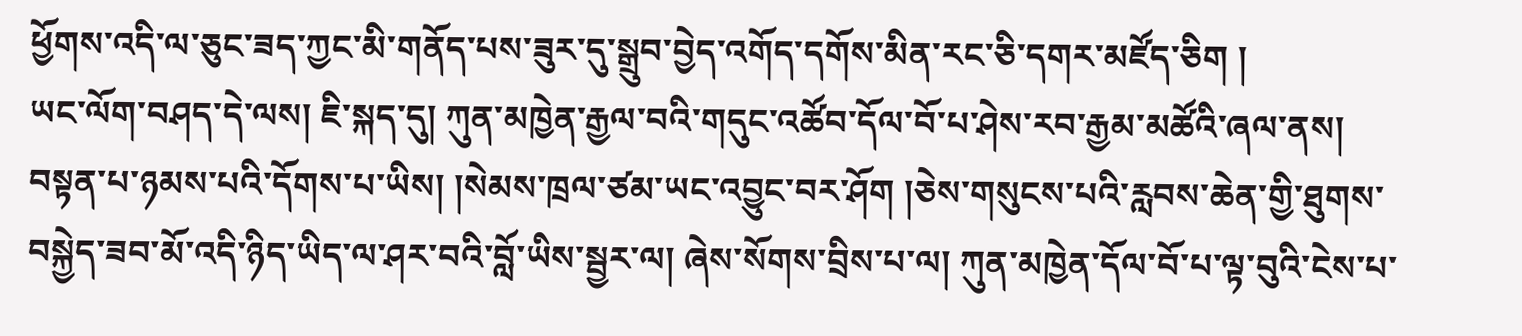ཕྱོགས་འདི་ལ་ཅུང་ཟད་ཀྱང་མི་གནོད་པས་ཟུར་དུ་སྒྲུབ་བྱེད་འགོད་དགོས་མིན་རང་ཅི་དགར་མཛོད་ཅིག །
ཡང་ལོག་བཤད་དེ་ལས། ཇི་སྐད་དུ། ཀུན་མཁྱེན་རྒྱལ་བའི་གདུང་འཚོབ་དོལ་བོ་པ་ཤེས་རབ་རྒྱམ་མཚོའི་ཞལ་ནས། བསྟན་པ་ཉམས་པའི་དོགས་པ་ཡིས། །སེམས་ཁྲལ་ཙམ་ཡང་འབྱུང་བར་ཤོག །ཅེས་གསུངས་པའི་རླབས་ཆེན་གྱི་ཐུགས་བསྐྱེད་ཟབ་མོ་འདི་ཉིད་ཡིད་ལ་ཤར་བའི་བློ་ཡིས་སྦྱར་ལ། ཞེས་སོགས་བྲིས་པ་ལ། ཀུན་མཁྱེན་དོལ་བོ་པ་ལྟ་བུའི་ངེས་པ་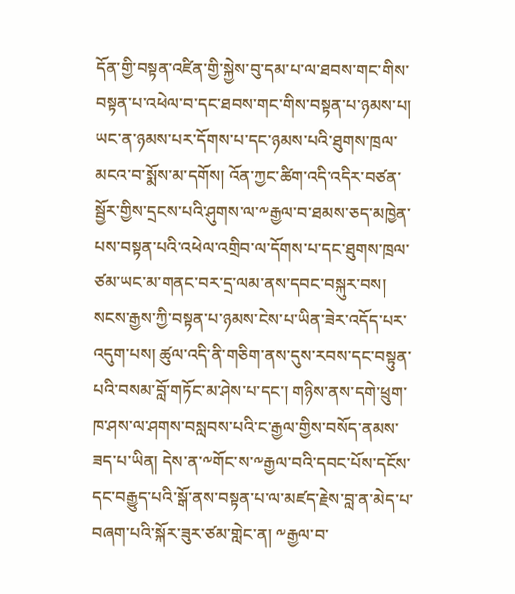དོན་གྱི་བསྟན་འཛིན་གྱི་སྐྱེས་བུ་དམ་པ་ལ་ཐབས་གང་གིས་བསྟན་པ་འཕེལ་བ་དང་ཐབས་གང་གིས་བསྟན་པ་ཉམས་པ། ཡང་ན་ཉམས་པར་དོགས་པ་དང་ཉམས་པའི་ཐུགས་ཁྲལ་མངའ་བ་སྨོས་མ་དགོས། འོན་ཀྱང་ཚིག་འདི་འདིར་བཙན་སྦྱོར་གྱིས་དྲངས་པའི་ཤུགས་ལ་༸རྒྱལ་བ་ཐམས་ཅད་མཁྱེན་པས་བསྟན་པའི་འཕེལ་འགྲིབ་ལ་དོགས་པ་དང་ཐུགས་ཁྲལ་ཙམ་ཡང་མ་གནང་བར་དྲ་ལམ་ནས་དབང་བསྐུར་བས། སངས་རྒྱས་ཀྱི་བསྟན་པ་ཉམས་ངེས་པ་ཡིན་ཟེར་འདོད་པར་འདུག་པས། ཚུལ་འདི་ནི་གཅིག་ནས་དུས་རབས་དང་བསྟུན་པའི་བསམ་བློ་གཏོང་མ་ཤེས་པ་དང་། གཉིས་ནས་དགེ་ཕྲུག་ཁ་ཤས་ལ་ཤགས་བསླབས་པའི་ང་རྒྱལ་གྱིས་བསོད་ནམས་ཟད་པ་ཡིན། དེས་ན་༸གོང་ས་༸རྒྱལ་བའི་དབང་པོས་དངོས་དང་བརྒྱུད་པའི་སྒོ་ནས་བསྟན་པ་ལ་མཛད་རྗེས་བླ་ན་མེད་པ་བཞག་པའི་སྐོར་ཟུར་ཙམ་གླེང་ན། ༸རྒྱལ་བ་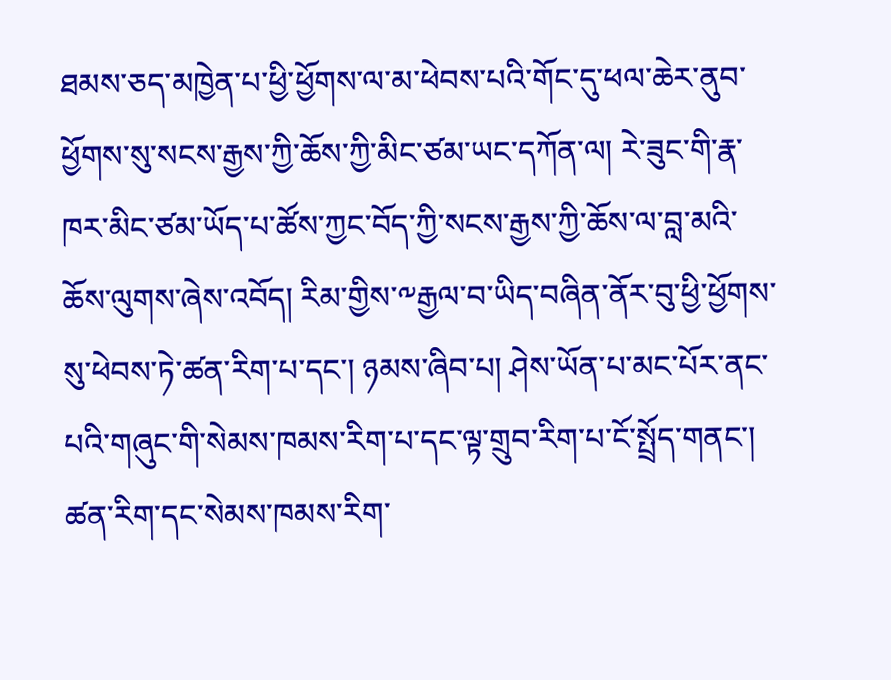ཐམས་ཅད་མཁྱེན་པ་ཕྱི་ཕྱོགས་ལ་མ་ཕེབས་པའི་གོང་དུ་ཕལ་ཆེར་ནུབ་ཕྱོགས་སུ་སངས་རྒྱས་ཀྱི་ཆོས་ཀྱི་མིང་ཙམ་ཡང་དཀོན་ལ། རེ་ཟུང་གི་རྣ་ཁར་མིང་ཙམ་ཡོད་པ་ཚོས་ཀྱང་བོད་ཀྱི་སངས་རྒྱས་ཀྱི་ཆོས་ལ་བླ་མའི་ཆོས་ལུགས་ཞེས་འབོད། རིམ་གྱིས་༸རྒྱལ་བ་ཡིད་བཞིན་ནོར་བུ་ཕྱི་ཕྱོགས་སུ་ཕེབས་ཏེ་ཚན་རིག་པ་དང་། ཉམས་ཞིབ་པ། ཤེས་ཡོན་པ་མང་པོར་ནང་པའི་གཞུང་གི་སེམས་ཁམས་རིག་པ་དང་ལྟ་གྲུབ་རིག་པ་ངོ་སྤྲོད་གནང་། ཚན་རིག་དང་སེམས་ཁམས་རིག་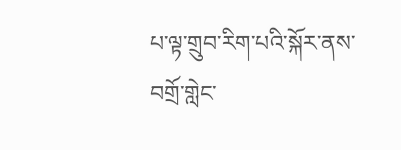པ་ལྟ་གྲུབ་རིག་པའི་སྐོར་ནས་བགྲོ་གླེང་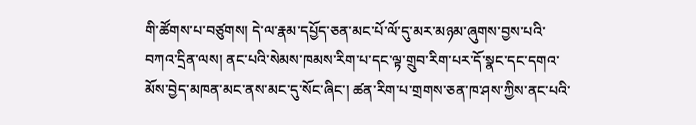གི་ཚོགས་པ་བཙུགས། དེ་ལ་རྣམ་དཔྱོད་ཅན་མང་པོ་ལོ་དུ་མར་མཉམ་ཞུགས་བྱས་པའི་བཀའ་དྲིན་ལས། ནང་པའི་སེམས་ཁམས་རིག་པ་དང་ལྟ་གྲུབ་རིག་པར་དོ་སྣང་དང་དགའ་མོས་བྱེད་མཁན་མང་ནས་མང་དུ་སོང་ཞིང་། ཚན་རིག་པ་གྲགས་ཅན་ཁ་ཤས་ཀྱིས་ནང་པའི་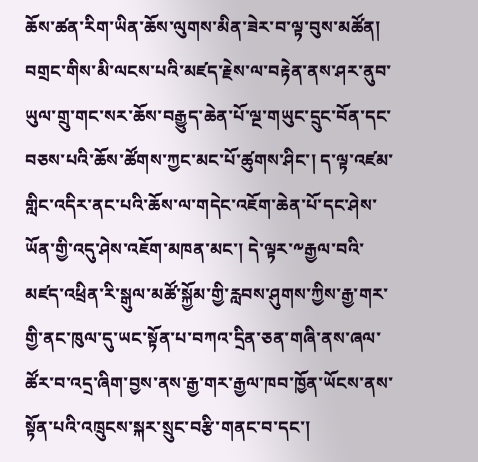ཆོས་ཚན་རིག་ཡིན་ཆོས་ལུགས་མིན་ཟེར་བ་ལྟ་བུས་མཚོན། བགྲང་གིས་མི་ལངས་པའི་མཛད་རྗེས་ལ་བརྟེན་ནས་ཤར་ནུབ་ཡུལ་གྲུ་གང་སར་ཆོས་བརྒྱུད་ཆེན་པོ་ལྔ་གཡུང་དྲུང་བོན་དང་བཅས་པའི་ཆོས་ཚོགས་ཀྱང་མང་པོ་ཚུགས་ཤིང་། ད་ལྟ་འཛམ་གླིང་འདིར་ནང་པའི་ཆོས་ལ་གདེང་འཇོག་ཆེན་པོ་དང་ཤེས་ཡོན་གྱི་འདུ་ཤེས་འཇོག་མཁན་མང་། དེ་ལྟར་༸རྒྱལ་བའི་མཛད་འཕྲིན་རི་སྒུལ་མཚོ་སྐྱོམ་གྱི་རླབས་ཤུགས་ཀྱིས་རྒྱ་གར་གྱི་ནང་ཁུལ་དུ་ཡང་སྟོན་པ་བཀའ་དྲིན་ཅན་གཞི་ནས་ཞལ་ཚོར་བ་འདྲ་ཞིག་བྱས་ནས་རྒྱ་གར་རྒྱལ་ཁབ་ཁྱོན་ཡོངས་ནས་སྟོན་པའི་འཁྲུངས་སྐར་སྲུང་བརྩི་གནང་བ་དང་།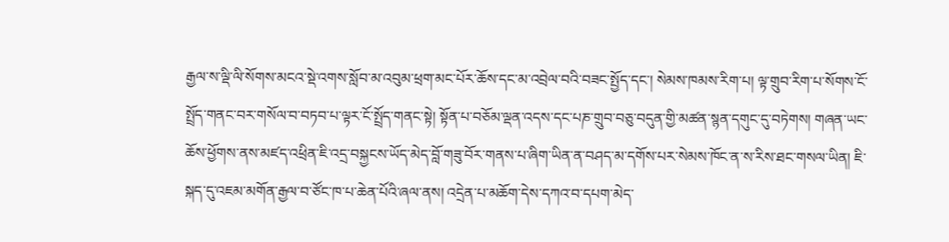རྒྱལ་ས་ལྡི་ལི་སོགས་མངའ་སྡེ་འགས་སློབ་མ་འབུམ་ཕྲག་མང་པོར་ཆོས་དང་མ་འབྲེལ་བའི་བཟང་སྤྱོད་དང་། སེམས་ཁམས་རིག་པ། ལྟ་གྲུབ་རིག་པ་སོགས་ངོ་སྤྲོད་གནང་བར་གསོལ་བ་བཏབ་པ་ལྟར་ངོ་སྤྲོད་གནང་སྟེ། སྟོན་པ་བཅོམ་ལྡན་འདས་དང་པཎ་གྲུབ་བཅུ་བདུན་གྱི་མཚན་སྙན་དགུང་དུ་བཏེགས། གཞན་ཡང་ཆོས་ཕྱོགས་ནས་མཛད་འཕྲིན་ཇི་འདྲ་བསྐྱངས་ཡོད་མེད་བློ་གཟུ་བོར་གནས་པ་ཞིག་ཡིན་ན་བཤད་མ་དགོས་པར་སེམས་ཁོང་ན་ས་རིས་ཐང་གསལ་ཡིན། ཇི་སྐད་དུ་འཇམ་མགོན་རྒྱལ་བ་ཙོང་ཁ་པ་ཆེན་པོའི་ཞལ་ནས། འདྲེན་པ་མཆོག་དེས་དཀའ་བ་དཔག་མེད་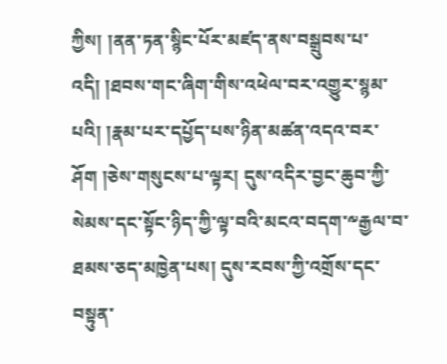ཀྱིས། །ནན་ཏན་སྙིང་པོར་མཛད་ནས་བསྒྲུབས་པ་འདི། །ཐབས་གང་ཞིག་གིས་འཕེལ་བར་འགྱུར་སྙམ་པའི། །རྣམ་པར་དཔྱོད་པས་ཉིན་མཚན་འདའ་བར་ཤོག །ཅེས་གསུངས་པ་ལྟར། དུས་འདིར་བྱང་ཆུབ་ཀྱི་སེམས་དང་སྟོང་ཉིད་ཀྱི་ལྟ་བའི་མངའ་བདག་༸རྒྱལ་བ་ཐམས་ཅད་མཁྱེན་པས། དུས་རབས་ཀྱི་འགྲོས་དང་བསྟུན་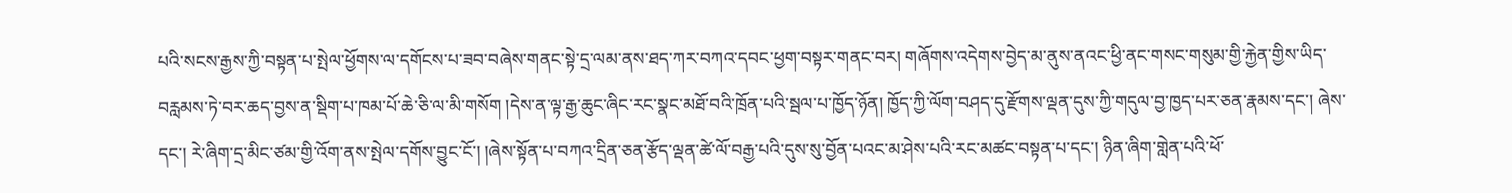པའི་སངས་རྒྱས་ཀྱི་བསྟན་པ་སྤེལ་ཕྱོགས་ལ་དགོངས་པ་ཟབ་བཞེས་གནང་སྟེ་དྲ་ལམ་ནས་ཐད་ཀར་བཀའ་དབང་ཕྱག་བསྟར་གནང་བར། གཞོགས་འདེགས་བྱེད་མ་ནུས་ནའང་ཕྱི་ནང་གསང་གསུམ་གྱི་རྐྱེན་གྱིས་ཡིད་བརླམས་ཏེ་བར་ཆད་བྱས་ན་སྡིག་པ་ཁམ་པོ་ཆེ་ཅི་ལ་མི་གསོག །དེས་ན་ལྟ་རྒྱ་ཆུང་ཞིང་རང་སྣང་མཐོ་བའི་ཁྲོན་པའི་སྦལ་པ་ཁྱོད་ཉོན། ཁྱོད་ཀྱི་ལོག་བཤད་དུ་རྫོགས་ལྡན་དུས་ཀྱི་གདུལ་བྱ་ཁྱད་པར་ཅན་རྣམས་དང་། ཞེས་དང་། རེ་ཞིག་དྲ་མིང་ཙམ་གྱི་འོག་ནས་སྤེལ་དགོས་བྱུང་ངོ་། །ཞེས་སྟོན་པ་བཀའ་དྲིན་ཅན་རྩོད་ལྡན་ཚེ་ལོ་བརྒྱ་པའི་དུས་སུ་བྱོན་པའང་མ་ཤེས་པའི་རང་མཚང་བསྟན་པ་དང་། ཉིན་ཞིག་གླེན་པའི་ཕོ་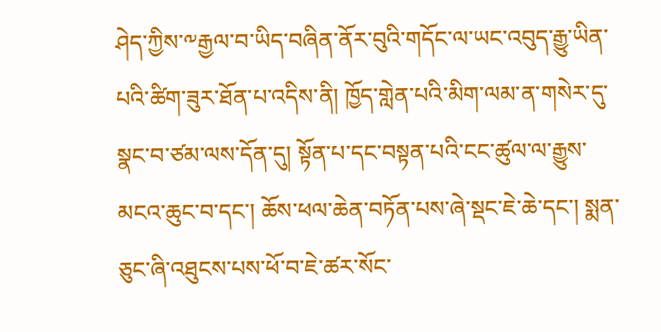ཤེད་ཀྱིས་༸རྒྱལ་བ་ཡིད་བཞིན་ནོར་བུའི་གདོང་ལ་ཡང་འབུད་རྒྱུ་ཡིན་པའི་ཚིག་ཟུར་ཐོན་པ་འདིས་ནི། ཁྱོད་གླེན་པའི་མིག་ལམ་ན་གསེར་དུ་སྣང་བ་ཙམ་ལས་དོན་དུ། སྟོན་པ་དང་བསྟན་པའི་ངང་ཚུལ་ལ་རྒྱུས་མངའ་ཆུང་བ་དང་། ཆོས་ཕལ་ཆེན་བཏོན་པས་ཞེ་སྡང་ཇེ་ཆེ་དང་། སྨན་ཅུང་ཞི་འཐུངས་པས་ཕོ་བ་ཇེ་ཚར་སོང་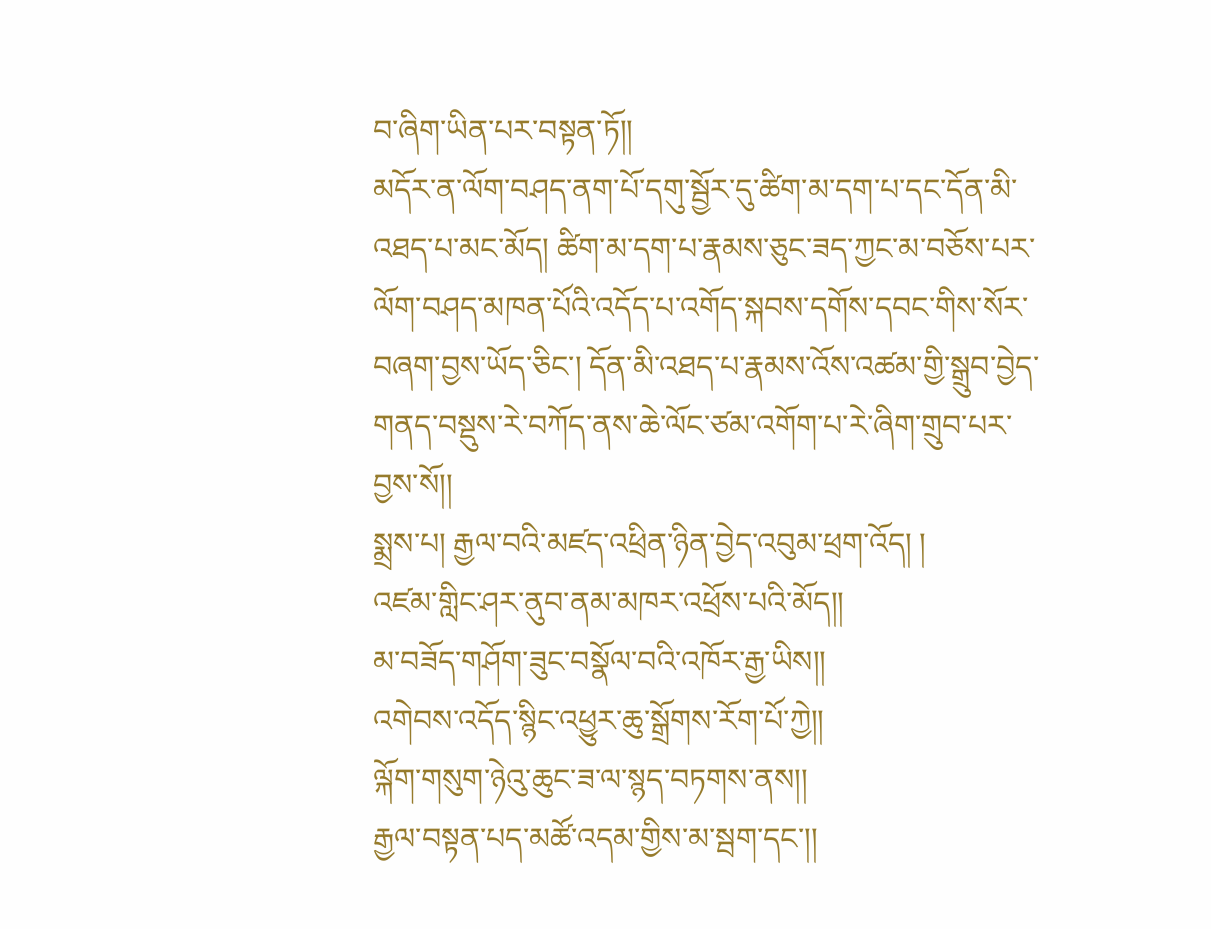བ་ཞིག་ཡིན་པར་བསྟན་ཏོ།།
མདོར་ན་ལོག་བཤད་ནག་པོ་དགུ་སྦྱོར་དུ་ཚིག་མ་དག་པ་དང་དོན་མི་འཐད་པ་མང་མོད། ཚིག་མ་དག་པ་རྣམས་ཅུང་ཟད་ཀྱང་མ་བཅོས་པར་ལོག་བཤད་མཁན་པོའི་འདོད་པ་འགོད་སྐབས་དགོས་དབང་གིས་སོར་བཞག་བྱས་ཡོད་ཅིང་། དོན་མི་འཐད་པ་རྣམས་འོས་འཚམ་གྱི་སྒྲུབ་བྱེད་གནད་བསྡུས་རེ་བཀོད་ནས་ཆེ་ལོང་ཙམ་འགོག་པ་རེ་ཞིག་གྲུབ་པར་བྱས་སོ།།
སྨྲས་པ། རྒྱལ་བའི་མཛད་འཕྲིན་ཉིན་བྱེད་འབུམ་ཕྲག་འོད། །
འཛམ་གླིང་ཤར་ནུབ་ནམ་མཁར་འཕྲོས་པའི་མོད།།
མ་བཟོད་གཤོག་ཟུང་བསྣོལ་བའི་འཁོར་རྒྱ་ཡིས།།
འགེབས་འདོད་སྙིང་འཕྱུར་ཆུ་སྒྲོགས་རོག་པོ་ཀྱེ།།
ལྐོག་གསུག་ཉེའུ་ཆུང་ཟ་ལ་སྙད་བཏགས་ནས།།
རྒྱལ་བསྟན་པད་མཚོ་འདམ་གྱིས་མ་སྦག་དང་།།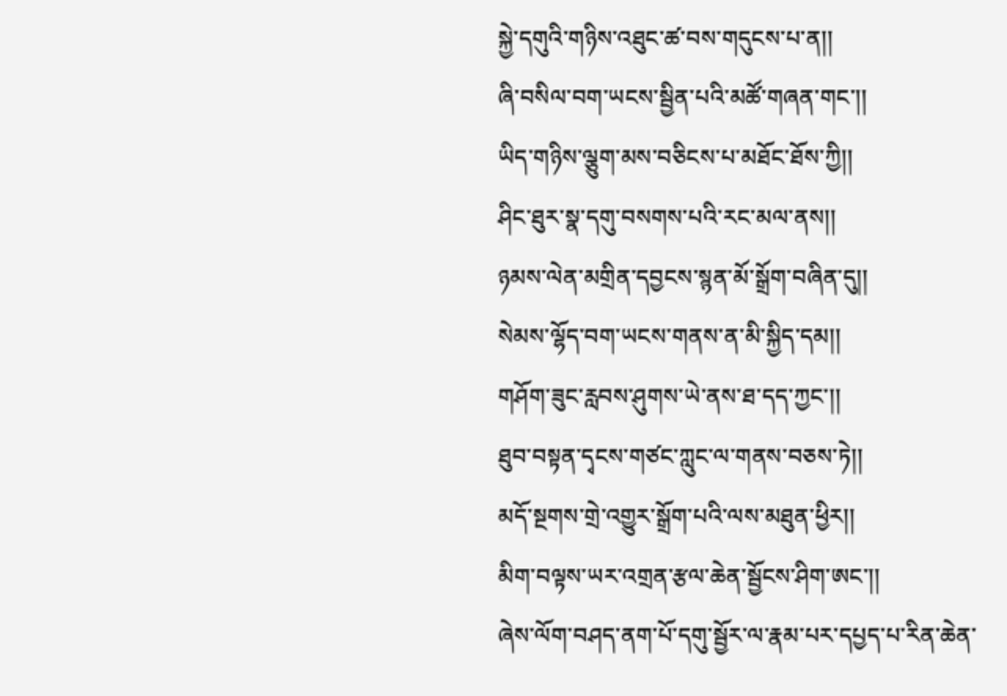སྐྱེ་དགུའི་གཉིས་འཐུང་ཚ་བས་གདུངས་པ་ན།།
ཞི་བསིལ་བག་ཡངས་སྦྱིན་པའི་མཚོ་གཞན་གང་།།
ཡིད་གཉིས་ལྕུག་མས་བཅིངས་པ་མཐོང་ཐོས་ཀྱི།།
ཤིང་ཐུར་སྣ་དགུ་བསགས་པའི་རང་མལ་ནས།།
ཉམས་ལེན་མགྲིན་དབྱངས་སྙན་མོ་སྒྲོག་བཞིན་དུ།།
སེམས་ལྷོད་བག་ཡངས་གནས་ན་མི་སྐྱིད་དམ།།
གཤོག་ཟུང་རླབས་ཤུགས་ཡེ་ནས་ཐ་དད་ཀྱང་།།
ཐུབ་བསྟན་དྭངས་གཙང་ཀླུང་ལ་གནས་བཅས་ཏེ།།
མདོ་སྔགས་གྲེ་འགྱུར་སྒྲོག་པའི་ལས་མཐུན་ཕྱིར།།
མིག་བལྟས་ཡར་འགྲན་རྩལ་ཆེན་སྦྱོངས་ཤིག་ཨང་།།
ཞེས་ལོག་བཤད་ནག་པོ་དགུ་སྦྱོར་ལ་རྣམ་པར་དཔྱད་པ་རིན་ཆེན་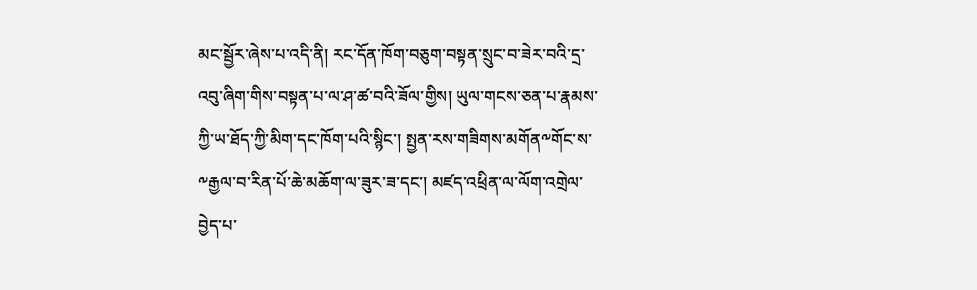མང་སྦྱོར་ཞེས་པ་འདི་ནི། རང་དོན་ཁོག་བཅུག་བསྟན་སྲུང་བ་ཟེར་བའི་དྲ་འབུ་ཞིག་གིས་བསྟན་པ་ལ་ཤ་ཚ་བའི་ཟོལ་གྱིས། ཡུལ་གངས་ཅན་པ་རྣམས་ཀྱི་ཡ་ཐོད་ཀྱི་མིག་དང་ཁོག་པའི་སྙིང་། སྤྱན་རས་གཟིགས་མགོན༸གོང་ས་༸རྒྱལ་བ་རིན་པོ་ཆེ་མཆོག་ལ་ཟུར་ཟ་དང་། མཛད་འཕྲིན་ལ་ལོག་འགྲེལ་བྱེད་པ་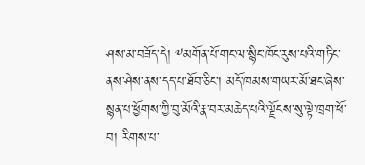ཤས་མ་བཟོད་དེ། ༸མགོན་པོ་གང་ལ་སྙིང་ཁོང་རུས་པའི་གཏིང་ནས་ཤེས་ནས་དད་པ་ཐོབ་ཅིང་། མདོ་ཁམས་གཡར་མོ་ཐང་ཞེས་སྙན་པ་ཕྱོགས་ཀྱི་བུ་མོའི་རྣ་བར་མཆེད་པའི་ལྗོངས་སུ་ལྟེ་ཁྲག་ཕོ་བ། རིགས་པ་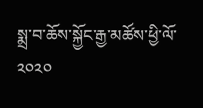སྨྲ་བ་ཆོས་སྐྱོང་རྒྱ་མཚོས་ཕྱི་ལོ་ ༢༠༢༠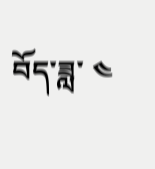བོད་ཟླ་ ༤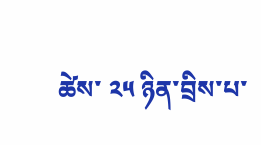ཚེས་ ༢༥ ཉིན་བྲིས་པ་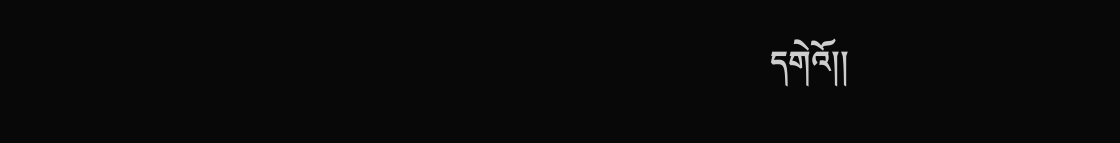དགེའོ།།